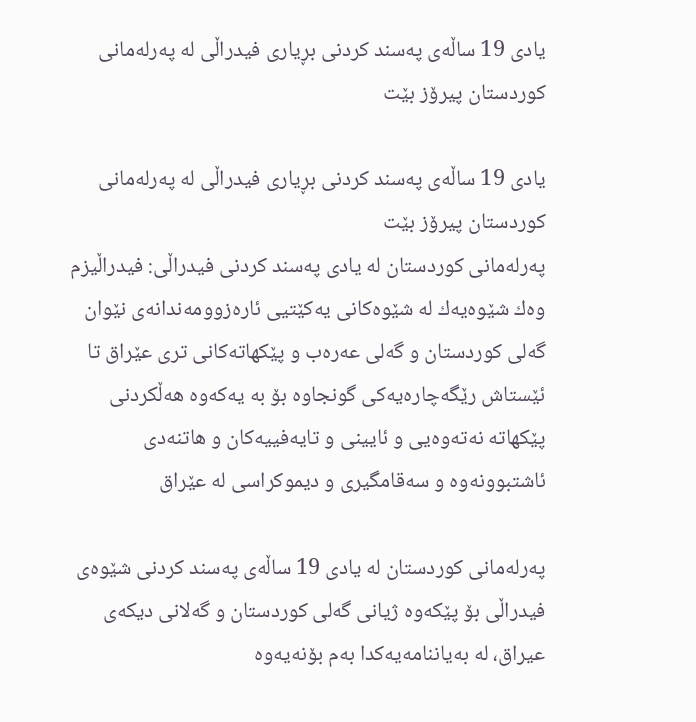یادی‌ 19 ساڵه‌ی‌ په‌سند كردنی‌ بڕیاری‌ فیدراڵی‌ له‌ په‌رله‌مانی‌ كوردستان پیرۆز بێت

یادی‌ 19 ساڵه‌ی‌ په‌سند كردنی‌ بڕیاری‌ فیدراڵی‌ له‌ په‌رله‌مانی‌ كوردستان پیرۆز بێت
په‌رله‌مانی‌ كوردستان له‌ یادی‌ په‌سند كردنی‌ فیدراڵی‌: فیدراڵیزم وه‌ك شێوه‌یه‌ك له‌ شێوه‌كانی‌ یه‌كێتیی‌ ئاره‌زوومه‌ندانه‌ی‌ نێوان گه‌لی‌ كوردستان و گه‌لی‌ عه‌ره‌ب و پێكهاته‌كانی‌ تری‌ عێراق تا ئێستاش رێگه‌چاره‌یه‌كی‌ گونجاوه‌ بۆ به‌ یه‌كه‌وه‌ هه‌ڵكردنی‌ پێكهاته‌ نه‌ته‌وه‌یی‌ و ئایینی‌ و تایه‌فییه‌كان و هاتنه‌دی‌ ئاشتبوونه‌وه‌ و سه‌قامگیری‌ و دیموكراسی‌ له‌ عێراق

په‌رله‌مانی‌ كوردستان له‌ یادی‌ 19 ساڵه‌ی‌ په‌سند كردنی‌ شێوه‌ی‌ فیدراڵی‌ بۆ پێكه‌وه‌ ژیانی‌ گه‌لی‌ كوردستان و گه‌لانی‌ دیكه‌ی‌ عیراق، له‌ به‌یاننامه‌یه‌كدا به‌م بۆنه‌یه‌وه‌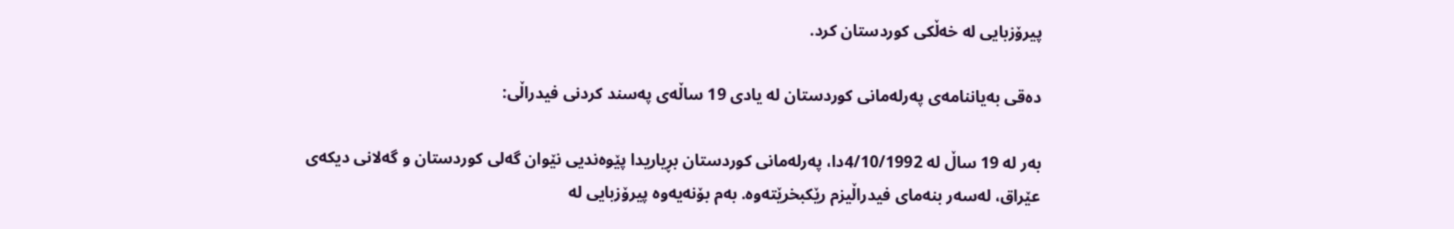پیرۆزبایی‌ له‌ خه‌ڵكی‌ كوردستان كرد.

ده‌قی‌ به‌یاننامه‌ی‌ په‌رله‌مانی‌ كوردستان له‌ یادی‌ 19 ساڵه‌ی‌ په‌سند كردنی‌ فیدراڵی‌:

به‌ر له‌ 19 ساڵ له‌ 4/10/1992دا، په‌رله‌مانی‌ كوردستان بڕیاریدا پێوه‌ندیی‌ نێوان گه‌لی‌ كوردستان و گه‌لانی‌ دیكه‌ی‌ عێراق، له‌سه‌ر بنه‌مای‌ فیدراڵیزم رێكبخرێته‌وه‌. به‌م بۆنه‌یه‌وه‌ پیرۆزبایی‌ له‌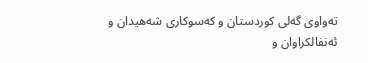ته‌واوی‌ گه‌لی‌ كوردستان و كه‌سوكاری‌ شه‌هیدان و ئه‌نفالكراوان و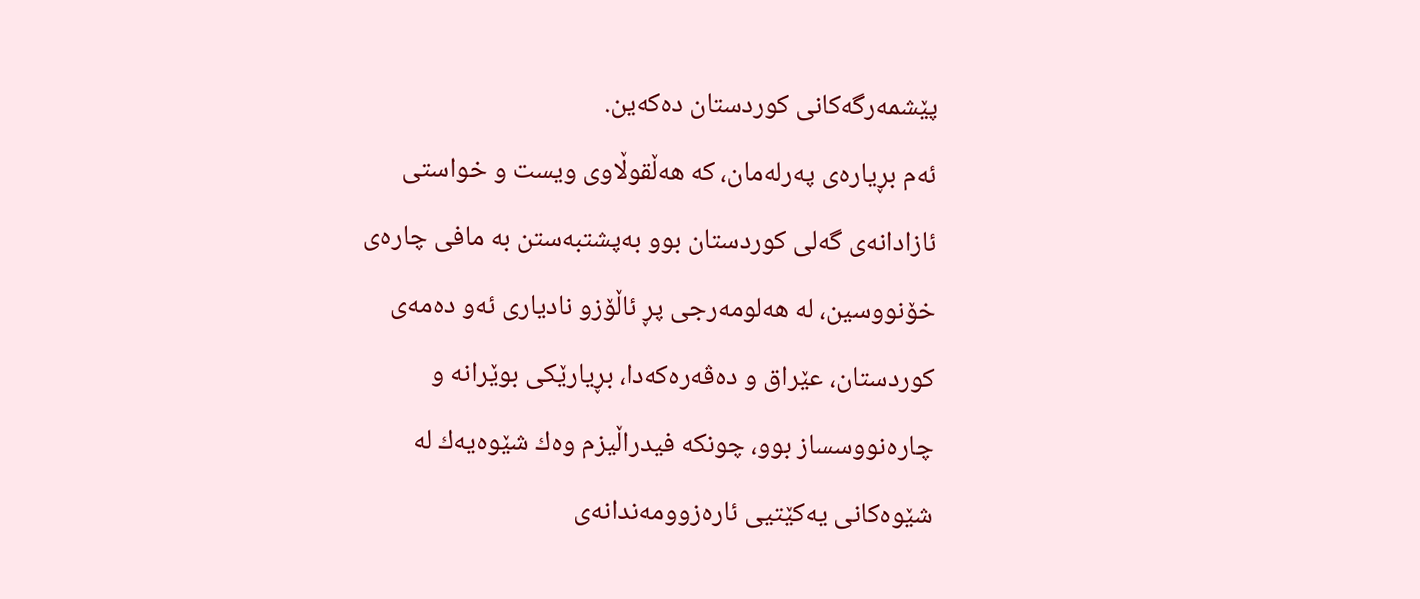پێشمه‌رگه‌كانی‌ كوردستان ده‌كه‌ین.
ئه‌م بڕیاره‌ی‌ په‌رله‌مان، كه‌ هه‌ڵقوڵاوی‌ ویست و خواستی‌ ئازادانه‌ی‌ گه‌لی‌ كوردستان بوو به‌پشتبه‌ستن به‌ مافی‌ چاره‌ی‌ خۆنووسین، له‌ هه‌لومه‌رجی‌ پڕ ئاڵۆزو نادیاری‌ ئه‌و ده‌مه‌ی‌ كوردستان، عێراق و ده‌ڤه‌ره‌كه‌دا، بڕیارێكی‌ بوێرانه‌ و چاره‌نووسساز بوو، چونكه‌ فیدراڵیزم وه‌ك شێوه‌یه‌ك له‌ شێوه‌كانی‌ یه‌كێتیی‌ ئاره‌زوومه‌ندانه‌ی‌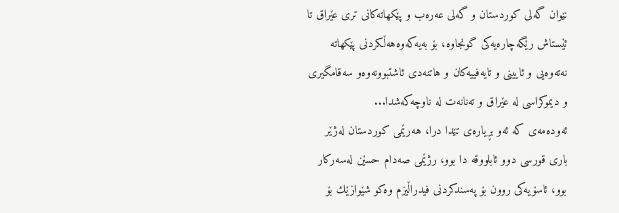نێوان گه‌لی‌ كوردستان و گه‌لی‌ عه‌ره‌ب و پێكهاته‌كانی‌ تری‌ عێراق تا ئێستاش رێگه‌چاره‌یه‌كی‌ گونجاوه‌، بۆ به‌یه‌كه‌وه‌هه‌ڵكردنی‌ پێكهاته‌ نه‌ته‌وه‌یی‌ و ئایینی‌ و تایه‌فییه‌كان و هاتنه‌دی‌ ئاشتبوونه‌وه‌و سه‌قامگیری‌ و دیموكراسی‌ له‌ عێراق و ته‌نانه‌ت له‌ ناوچه‌كه‌شدا...
ئه‌وده‌مه‌ی‌ كه‌ ئه‌و بڕیاره‌ی‌ تێدا درا، هه‌رێمی‌ كوردستان له‌ژێر باری‌ قورسی‌ دوو ئابلووقه‌ دا بوو، رژێمی‌ صه‌دام حسێن له‌سه‌ركار بوو، ئاسۆیه‌كی‌ روون بۆ په‌سندكردنی‌ فیدراڵیزم وه‌كو شێوازێك بۆ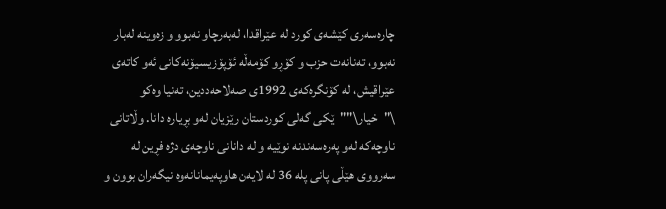چاره‌سه‌ری‌ كێشه‌ی‌ كورد له‌ عێراقدا، له‌به‌رچاو نه‌بوو و زه‌وینه‌ له‌بار نه‌بوو، ته‌نانه‌ت حزب و كۆڕو كۆمه‌ڵه‌ ئۆپۆزیسیۆنه‌كانی‌ ئه‌و كاته‌ی‌ عێراقیش، له‌ كۆنگره‌كه‌ی‌ 1992ی‌ صه‌لاحه‌ددین، ته‌نیا وه‌كو \"خیار\""ێكی‌ گه‌لی‌ كوردستان رێزیان له‌و بڕیاره‌ دانا. وڵاتانی‌ ناوچه‌كه‌ له‌و په‌ره‌سه‌ندنه‌ نوێیه‌ و له‌ دانانی‌ ناوچه‌ی‌ دژه‌ فڕین له‌ سه‌رووی‌ هێڵی‌ پانی‌ پله‌ 36 له‌ لایه‌ن هاوپه‌یمانانه‌وه‌ نیگه‌ران بوون و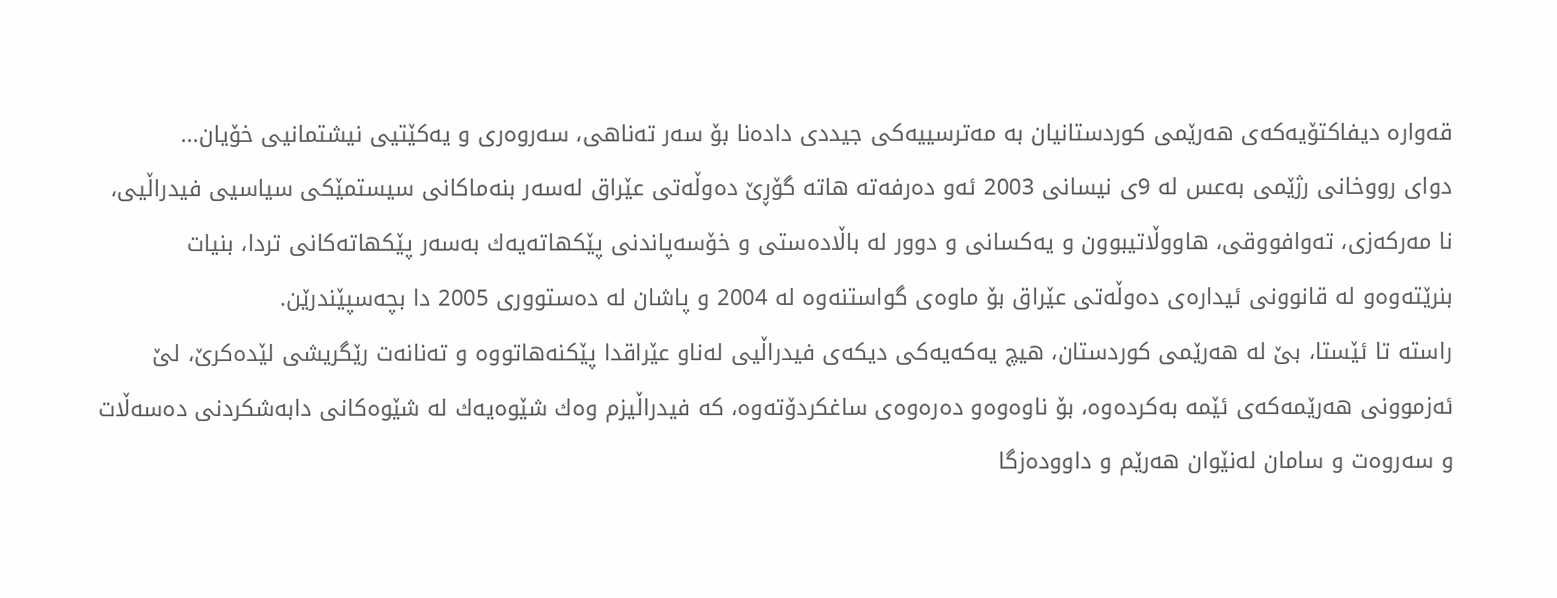قه‌واره‌ دیفاكتۆیه‌كه‌ی‌ هه‌رێمی‌ كوردستانیان به‌ مه‌ترسییه‌كی‌ جیددی داده‌نا بۆ سه‌ر ته‌ناهی‌، سه‌روه‌ری‌ و یه‌كێتیی‌ نیشتمانیی‌ خۆیان...
دوای‌ رووخانی‌ رژێمی‌ به‌عس له‌ 9ی‌ نیسانی‌ 2003 ئه‌و ده‌رفه‌ته‌ هاته‌ گۆڕێ‌ ده‌وڵه‌تی‌ عێراق له‌سه‌ر بنه‌ماكانی‌ سیستمێكی‌ سیاسیی‌ فیدراڵیی‌، نا مه‌ركه‌زی‌، ته‌وافووقی‌، هاووڵاتیبوون و یه‌كسانی‌ و دوور له‌ باڵاده‌ستی‌ و خۆسه‌پاندنی‌ پێكهاته‌یه‌ك به‌سه‌ر پێكهاته‌كانی‌ تردا، بنیات بنرێته‌وه‌و له‌ قانوونی‌ ئیداره‌ی‌ ده‌وڵه‌تی‌ عێراق بۆ ماوه‌ی‌ گواستنه‌وه‌ له‌ 2004 و پاشان له‌ ده‌ستووری‌ 2005 دا بچه‌سپێندرێن.
راسته‌ تا ئێستا، بێ‌ له‌ هه‌رێمی‌ كوردستان، هیچ یه‌كه‌یه‌كی‌ دیكه‌ی‌ فیدراڵیی‌ له‌ناو عێراقدا پێكنه‌هاتووه‌ و ته‌نانه‌ت رێگریشی‌ لێده‌كرێ‌، لێ‌ ئه‌زموونی‌ هه‌رێمه‌كه‌ی‌ ئێمه‌ به‌كرده‌وه‌، بۆ ناوه‌وه‌و ده‌ره‌وه‌ی‌ ساغكردۆته‌وه‌، كه‌ فیدراڵیزم وه‌ك شێوه‌یه‌ك له‌ شێوه‌كانی‌ دابه‌شكردنی‌ ده‌سه‌ڵات و سه‌روه‌ت و سامان له‌نێوان هه‌رێم و داووده‌زگا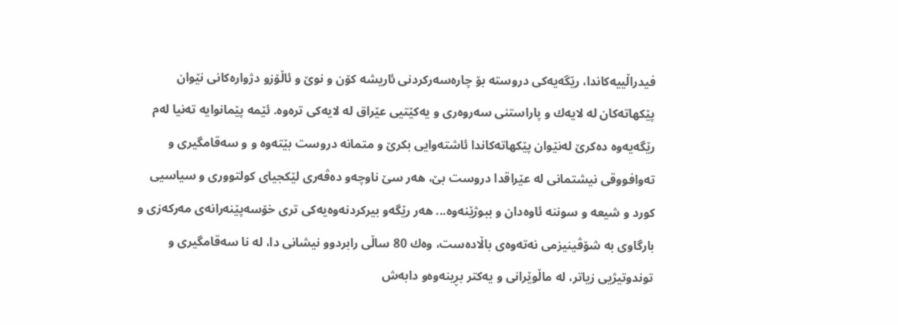فیدراڵییه‌كاندا، رێگه‌یه‌كی‌ دروسته‌ بۆ چاره‌سه‌ركردنی‌ ئاریشه‌ كۆن و نوێ‌ و ئاڵۆزو دژواره‌كانی‌ نێوان پێكهاته‌كان له‌ لایه‌ك و پاراستنی‌ سه‌روه‌ری‌ و یه‌كێتیی‌ عێراق له‌ لایه‌كی‌ تره‌وه‌. ئێمه‌ پێمانوایه‌ ته‌نیا له‌م رێگه‌یه‌وه‌ ده‌كرێ‌ له‌نێوان پێكهاته‌كاندا ئاشته‌وایی‌ بكرێ‌ و متمانه‌ دروست بێته‌وه‌ و و سه‌قامگیری‌ و ته‌وافووقی‌ نیشتمانی‌ له‌ عێراقدا دروست بێ‌، هه‌ر سێ‌ ناوچه‌و ده‌ڤه‌ری‌ لێكجیای‌ كولتووری‌ و سیاسیی‌ كورد و شیعه‌ و سوننه‌ ئاوه‌دان و ببوژێنه‌وه‌... هه‌ر رێگه‌و بیركردنه‌وه‌یه‌كی‌ تری‌ خۆسه‌پێنه‌رانه‌ی‌ مه‌ركه‌زی‌ و بارگاوی‌ به‌ شۆڤینیزمی‌ نه‌ته‌وه‌ی‌ باڵاده‌ست، وه‌ك 80 ساڵی‌ رابردوو نیشانی‌ دا، له‌ نا سه‌قامگیری‌ و توندوتیژیی‌ زیاتر، له‌ ماڵوێرانی‌ و یه‌كتر بڕینه‌وه‌و دابه‌ش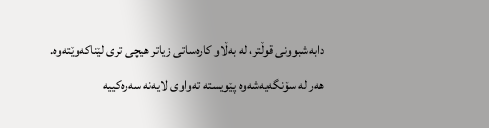دابه‌شبوونی‌ قوڵتر، له‌ به‌ڵاو كاره‌ساتی‌ زیاتر هیچی‌ تری‌ لێناكه‌وێته‌وه‌.
هه‌ر له‌ سۆنگه‌یه‌شه‌وه‌ پێویسته‌ ته‌واوی‌ لایه‌نه‌ سه‌ره‌كییه‌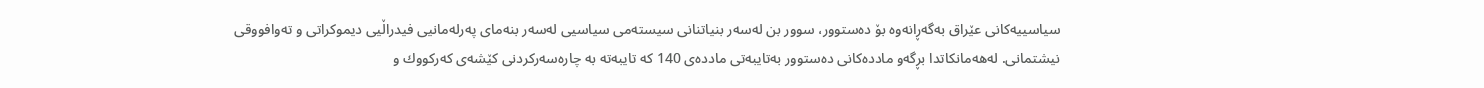سیاسییه‌كانی‌ عێراق به‌گه‌ڕانه‌وه‌ بۆ ده‌ستوور، سوور بن له‌سه‌ر بنیاتنانی‌ سیسته‌می‌ سیاسیی‌ له‌سه‌ر بنه‌مای‌ په‌رله‌مانیی‌ فیدراڵیی دیموكراتی‌ و ته‌وافووقی‌ نیشتمانی‌. له‌هه‌مانكاتدا بڕگه‌و مادده‌كانی‌ ده‌ستوور به‌تایبه‌تی‌ مادده‌ی‌ 140 كه‌ تایبه‌ته‌ به‌ چاره‌سه‌ركردنی‌ كێشه‌ی‌ كه‌ركووك و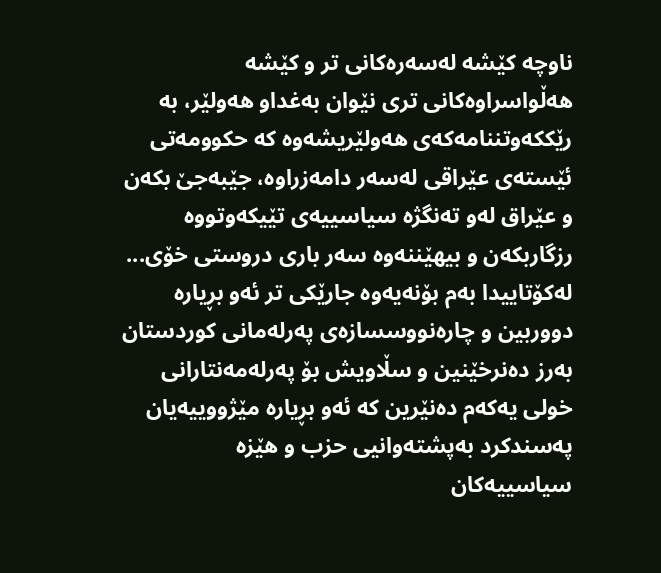ناوچه‌ كێشه‌ له‌سه‌ره‌كانی‌ تر و كێشه‌ هه‌ڵواسراوه‌كانی‌ تری‌ نێوان به‌غداو هه‌ولێر، به‌ رێككه‌وتننامه‌كه‌ی‌ هه‌ولێریشه‌وه‌ كه‌ حكوومه‌تی‌ ئێسته‌ی‌ عێراقی‌ له‌سه‌ر دامه‌زراوه‌، جێبه‌جێ‌ بكه‌ن و عێراق له‌و ته‌نگژه‌ سیاسییه‌ی‌ تێیكه‌وتووه‌ رزگاربكه‌ن و بیهێننه‌وه‌ سه‌ر باری‌ دروستی‌ خۆی‌...
له‌كۆتاییدا به‌م بۆنه‌یه‌وه‌ جارێكی‌ تر ئه‌و بڕیاره‌ دووربین و چاره‌نووسسازه‌ی‌ په‌رله‌مانی‌ كوردستان به‌رز ده‌نرخێنین و سڵاویش بۆ په‌رله‌مه‌نتارانی‌ خولی‌ یه‌كه‌م ده‌نێرین كه‌ ئه‌و بڕیاره‌ مێژووییه‌یان په‌سندكرد به‌پشته‌وانیی‌ حزب و هێزه‌ سیاسییه‌كان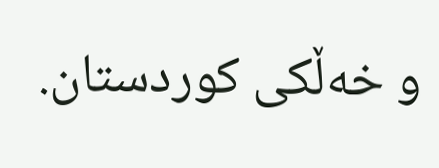و خه‌ڵكی‌ كوردستان.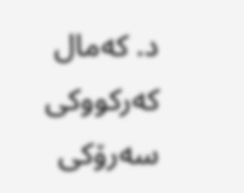د. كه‌مال كه‌ركووكی‌
سه‌رۆكی‌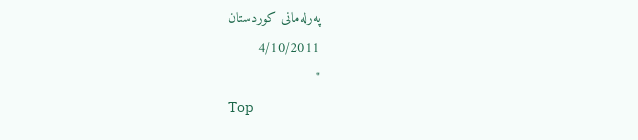په‌رله‌مانی‌ كوردستان
4/10/2011
"
Top